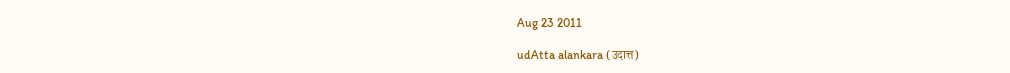Aug 23 2011

udAtta alankara (उदात्त)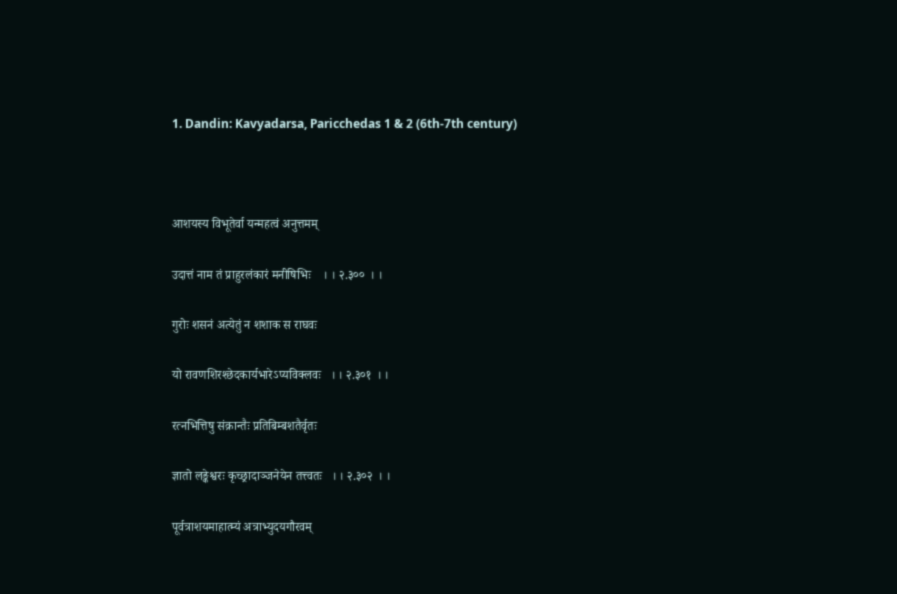1. Dandin: Kavyadarsa, Paricchedas 1 & 2 (6th-7th century)



आशयस्य विभूतेर्वा यन्महत्वं अनुत्तमम्

उदात्तं नाम तं प्राहुरलंकारं मनीषिभिः    । । २.३००  । ।

गुरोः शसनं अत्येतुं न शशाक स राघवः

यो रावणशिरश्छेदकार्यभारेऽप्यविक्लवः   । । २.३०१  । ।

रत्नभित्तिषु संक्रान्तैः प्रतिबिम्बशतैर्वृतः

ज्ञातो लङ्केश्वरः कृच्छ्रादाञ्जनेयेन तत्त्वतः   । । २.३०२  । ।

पूर्वत्राशयमाहात्म्यं अत्राभ्युदयगौरवम्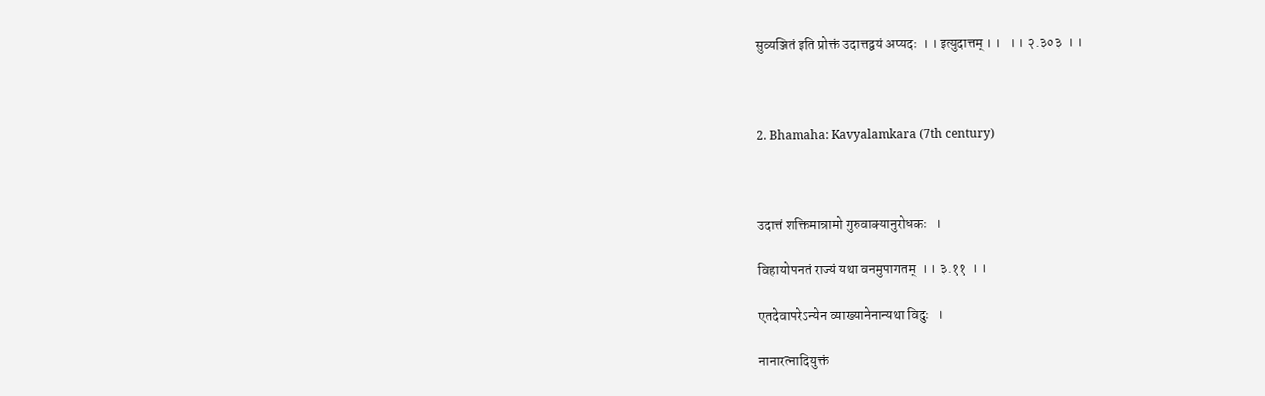सुव्यञ्जितं इति प्रोक्तं उदात्तद्वयं अप्यदः  । । इत्युदात्तम् । ।   । । २.३०३  । ।



2. Bhamaha: Kavyalamkara (7th century)



उदात्तं शक्तिमान्रामो गुरुवाक्यानुरोधकः   ।

विहायोपनतं राज्यं यथा वनमुपागतम्  । । ३.११  । ।

एतदेवापरेऽन्येन व्याख्यानेनान्यथा विदुः   ।

नानारत्नादियुक्तं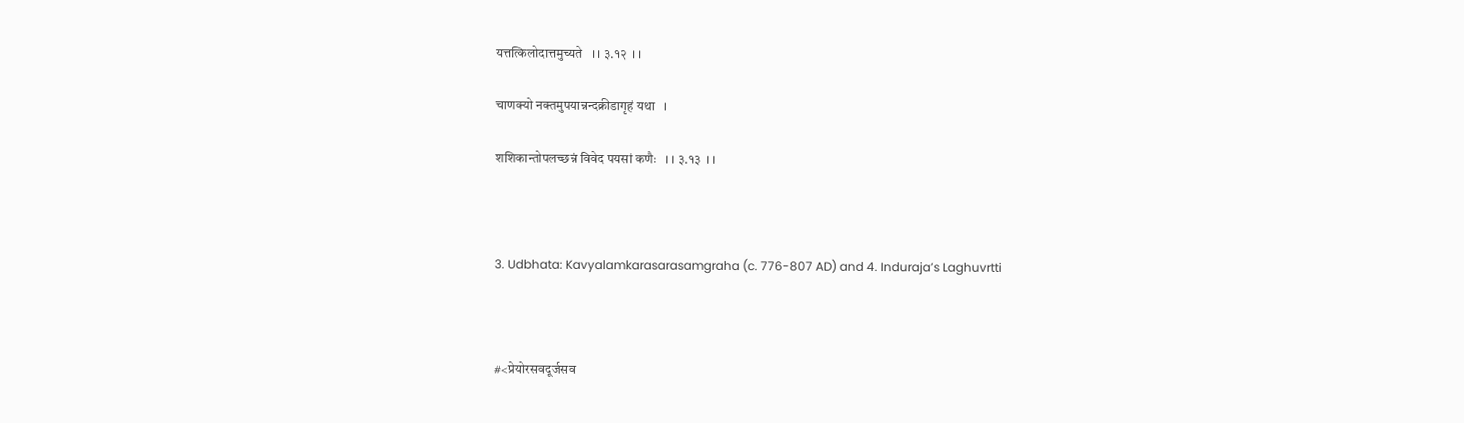यत्तत्किलोदात्तमुच्यते   । । ३.१२  । ।

चाणक्यो नक्तमुपयान्नन्दक्रीडागृहं यथा   ।

शशिकान्तोपलच्छन्नं विवेद पयसां कणैः   । । ३.१३  । ।



3. Udbhata: Kavyalamkarasarasamgraha (c. 776-807 AD) and 4. Induraja’s Laghuvrtti



#<प्रेयोरसवदूर्जसव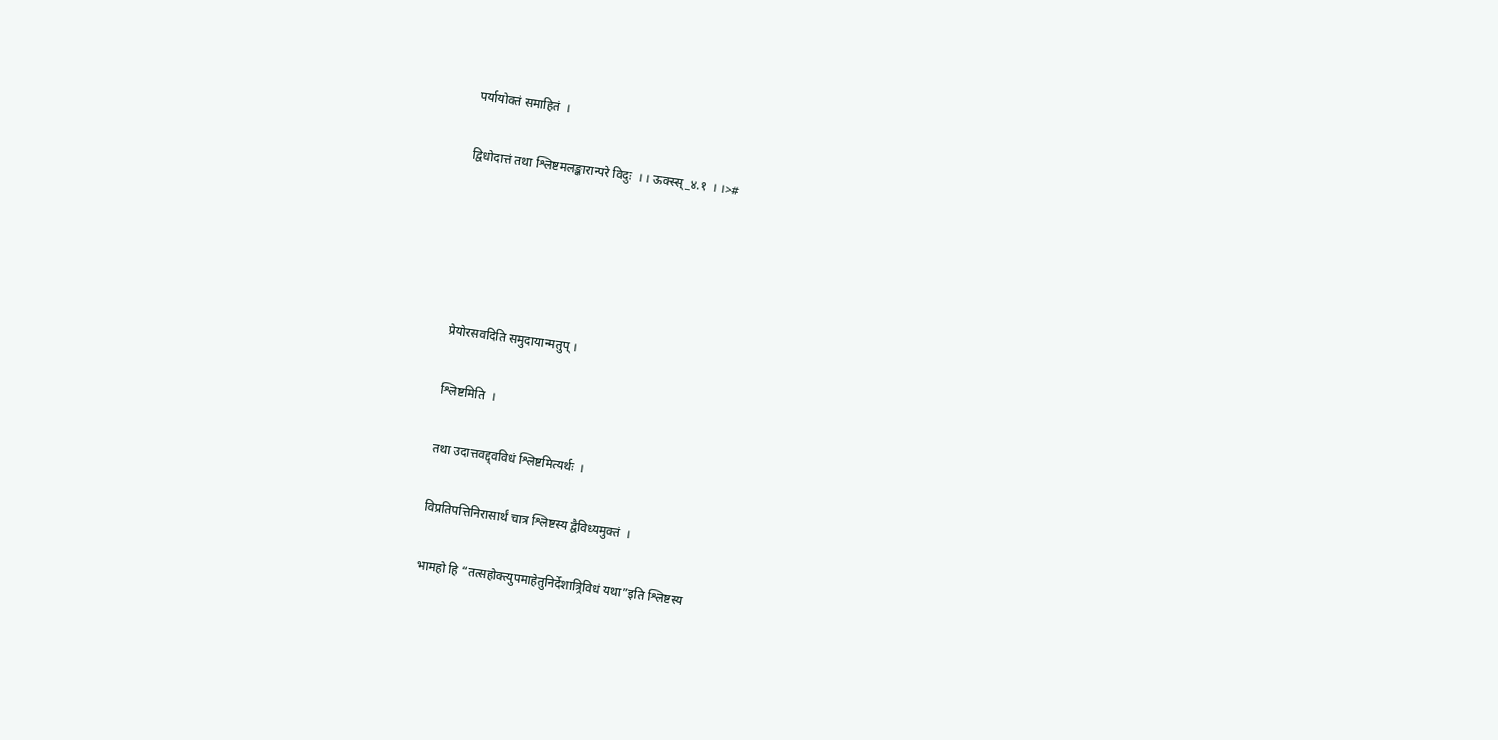पर्यायोक्तं समाहितं  ।

द्विधोदात्तं तथा श्लिष्टमलङ्कारान्परे विदुः  । । ऊक्स्स्_४.१  । ।>#





प्रेयोरसवदिति समुदायान्मतुप् ।

श्लिष्टमिति  ।

तथा उदात्तवद्द्वविधं श्लिष्टमित्यर्थः  ।

विप्रतिपत्तिनिरासार्थं चात्र श्लिष्टस्य द्वैविध्यमुक्तं  ।

भामहो हि “तत्सहोक्त्युपमाहेतुनिर्देशात्र्रिविधं यथा”इति श्लिष्टस्य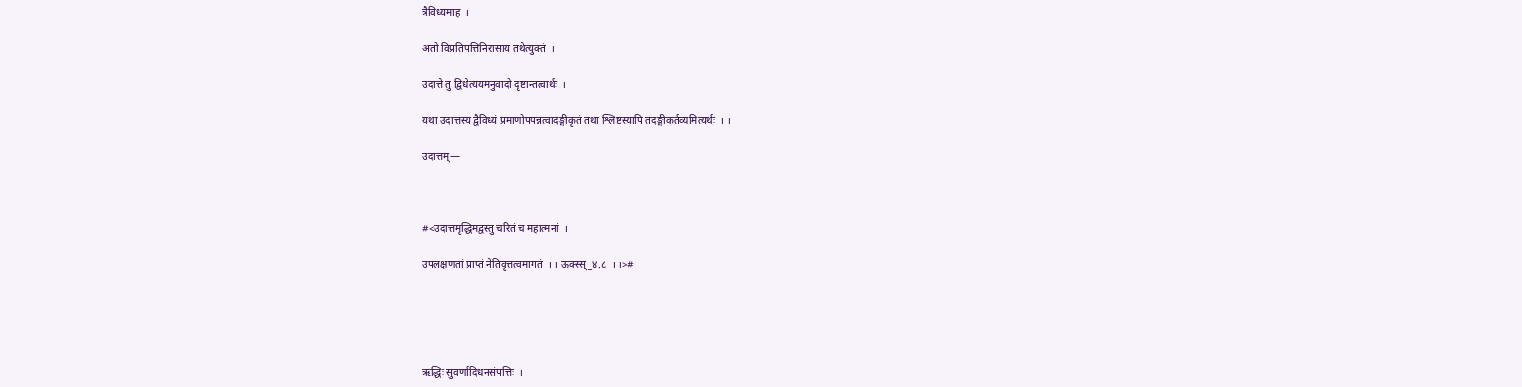त्रैविध्यमाह  ।

अतो विप्रतिपत्तिनिरासाय तथेत्युक्तं  ।

उदात्ते तु द्विधेत्ययमनुवादो दृष्टान्तत्वार्थः  ।

यथा उदात्तस्य द्वैविध्यं प्रमाणोपपन्नत्वादङ्गीकृतं तथा श्लिष्टस्यापि तदङ्गीकर्तव्यमित्यर्थः  । ।

उदात्तम्—



#<उदात्तमृद्धिमद्वस्तु चरितं च महात्मनां  ।

उपलक्षणतां प्राप्तं नेतिवृत्तत्वमागतं  । । ऊक्स्स्_४.८  । ।>#





ऋद्धिः सुवर्णादिधनसंपत्तिः  ।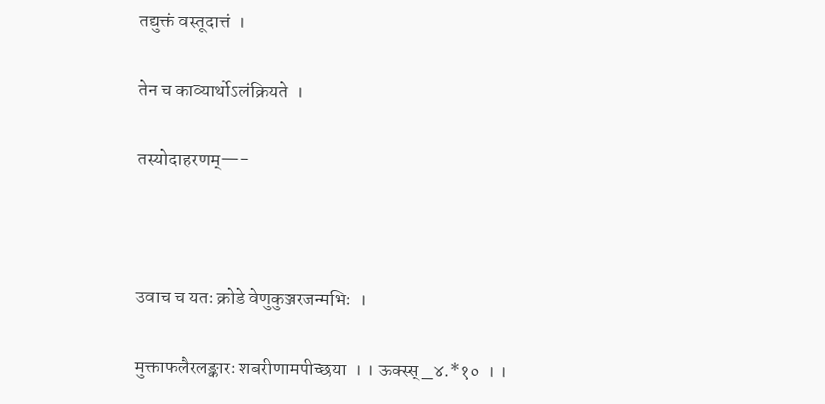तद्युक्तं वस्तूदात्तं  ।

तेन च काव्यार्थोऽलंक्रियते  ।

तस्योदाहरणम्—-



उवाच च यतः क्रोडे वेणुकुञ्जरजन्मभिः  ।

मुक्ताफलैरलङ्कारः शबरीणामपीच्छया  । । ऊक्स्स्_४.*१०  । ।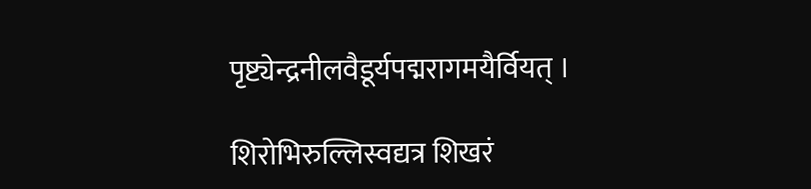पृष्ट्येन्द्रनीलवैडूर्यपद्मरागमयैर्वियत् ।

शिरोभिरुल्लिस्वद्यत्र शिखरं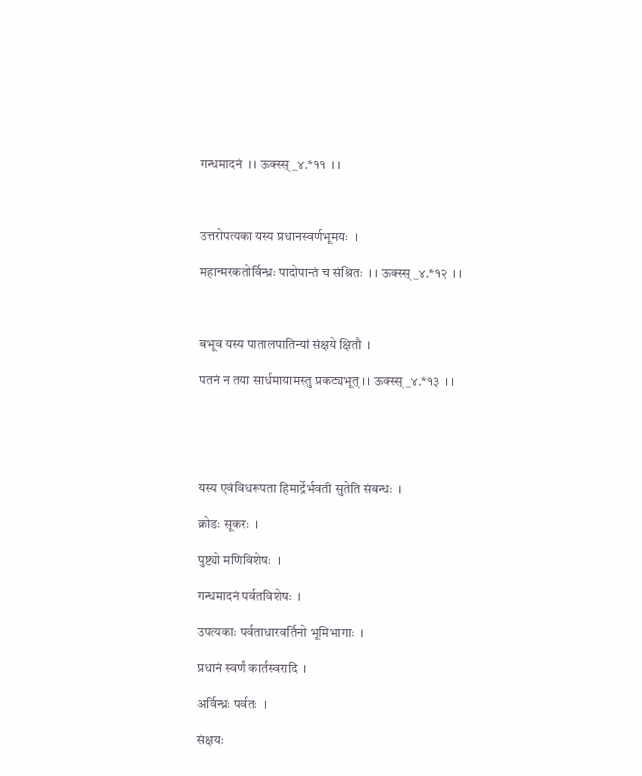गन्धमादनं  । । ऊक्स्स्_४.*११  । ।



उत्तरोपत्यका यस्य प्रधानस्वर्णभूमयः  ।

महान्मरकतोर्विन्ध्रः पादोपान्तं च संश्रितः  । । ऊक्स्स्_४.*१२  । ।



बभूव यस्य पातालपातिन्यां संक्षये क्षितौ  ।

पतनं न तया सार्धमायामस्तु प्रकट्यभूत् । । ऊक्स्स्_४.*१३  । ।





यस्य एवंविधरूपता हिमार्द्रेर्भवती सुतेति संबन्धः  ।

क्रोडः सूकरः  ।

पुष्ट्यो मणिविशेषः  ।

गन्धमादनं पर्वतविशेषः  ।

उपत्यकाः पर्वताधारवर्तिनो भूमिभागाः  ।

प्रधानं स्वर्णं कार्तस्वरादि  ।

अर्विन्ध्रः पर्वतः  ।

संक्षयः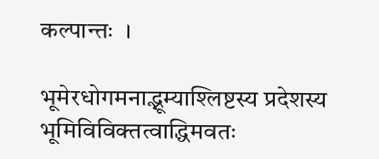कल्पान्तः  ।

भूमेरधोगमनाद्भूम्याश्लिष्टस्य प्रदेशस्य भूमिविविक्तत्वाद्धिमवतः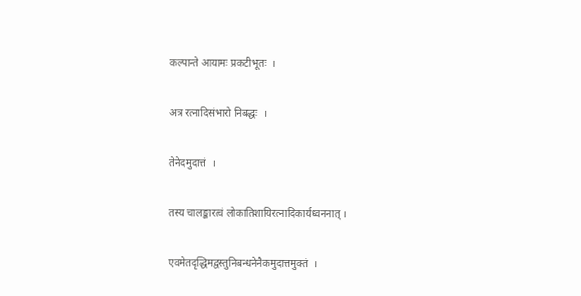कल्पान्ते आयामः प्रकटीभूतः  ।

अत्र रत्नादिसंभारो निबद्धः  ।

तेनेदमुदात्तं  ।

तस्य चालङ्कारत्वं लोकातिशायिरत्नादिकार्यध्वननात् ।

एवमेतदृद्धिमद्वस्तुनिबन्धनेनैकमुदात्तमुक्तं  ।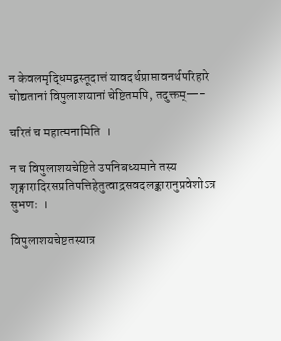न केवलमृद्धिमद्वस्तूदात्तं यावदर्थप्राप्तावनर्थपरिहारे चोद्यतानां विपुलाशयानां चेष्टितमपि, तदुक्तम्—-

चरितं च महात्मनामिति  ।

न च विपुलाशयचेष्टिते उपनिबध्यमाने तस्य शृङ्गारादिरसप्रतिपत्तिहेतुत्वाद्रसवदलङ्कारानुप्रवेशोऽत्र सुभणः  ।

विपुलाशयचेष्टतस्यात्र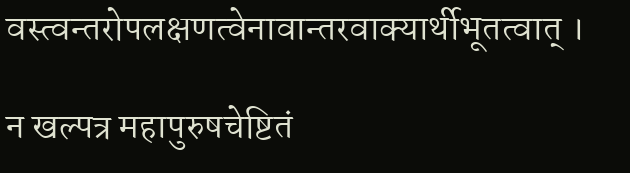वस्त्वन्तरोपलक्षणत्वेनावान्तरवाक्यार्थीभूतत्वात् ।

न खल्पत्र महापुरुषचेष्टितं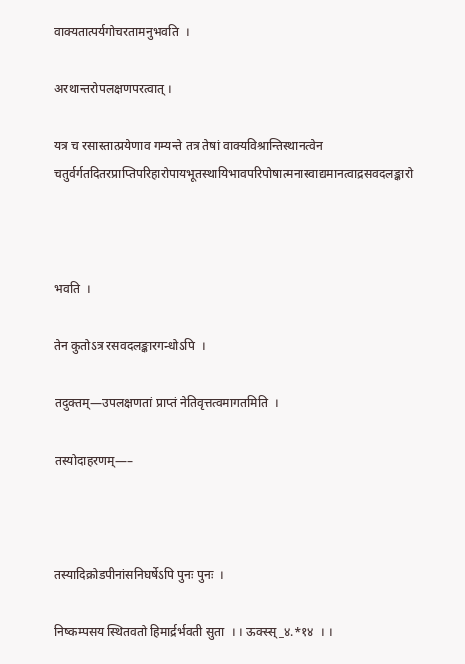वाक्यतात्पर्यगोचरतामनुभवति  ।

अरथान्तरोपलक्षणपरत्वात् ।

यत्र च रसास्तात्प्रयेणाव गम्यन्ते तत्र तेषां वाक्यविश्रान्तिस्थानत्वेन चतुर्वर्गतदितरप्राप्तिपरिहारोपायभूतस्थायिभावपरिपोषात्मनास्वाद्यमानत्वाद्रसवदलङ्कारो



भवति  ।

तेन कुतोऽत्र रसवदलङ्कारगन्धोऽपि  ।

तदुक्तम्—उपलक्षणतां प्राप्तं नेतिवृत्तत्वमागतमिति  ।

तस्योदाहरणम्—–



तस्यादिक्रोडपीनांसनिघर्षेऽपि पुनः पुनः  ।

निष्कम्पसय स्थितवतो हिमार्द्रर्भवती सुता  । । ऊक्स्स्_४.*१४  । ।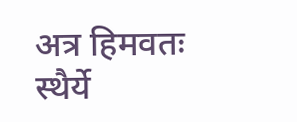अत्र हिमवतः स्थैर्ये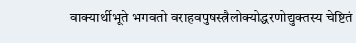वाक्यार्थीभूते भगवतो वराहवपुषस्त्रैलोक्योद्धरणोद्युक्तस्य चेष्टितं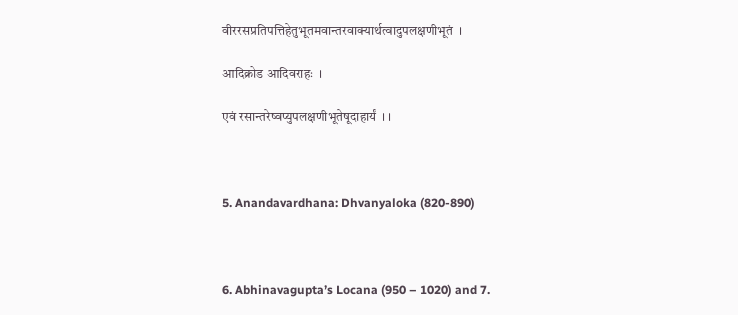वीररसप्रतिपत्तिहेतुभूतमवान्तरवाक्यार्थत्वादुपलक्षणीभूतं  ।

आदिक्रोड आदिवराहः  ।

एवं रसान्तरेष्वप्युपलक्षणीभूतेषूदाहार्यं  । ।



5. Anandavardhana: Dhvanyaloka (820-890)



6. Abhinavagupta’s Locana (950 – 1020) and 7.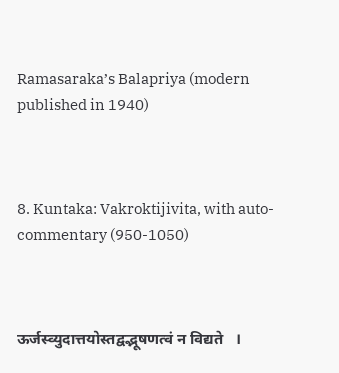Ramasaraka’s Balapriya (modern published in 1940)



8. Kuntaka: Vakroktijivita, with auto-commentary (950-1050)



ऊर्जस्व्युदात्तयोस्तद्वद्भूषणत्वं न विद्यते   ।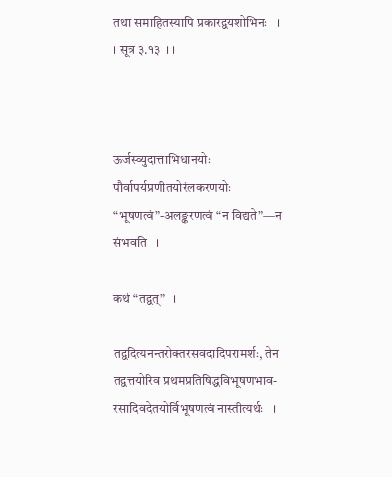तथा समाहितस्यापि प्रकारद्वयशोभिनः   । । सूत्र ३.१३  । ।



ऊर्जस्व्युदात्ताभिधानयोः पौर्वापर्यप्रणीतयोरंलकरणयोः “भूषणत्वं”-अलङ्करणत्वं “न विद्यते”—न संभवति   ।

कथं “तद्वत्”   ।

तद्वदित्यनन्तरोक्तरसवदादिपरामर्शः, तेन तद्वत्तयोरिव प्रथमप्रतिषिद्धविभूषणभाव-रसादिवदेतयोर्विभूषणत्वं नास्तीत्यर्थः   ।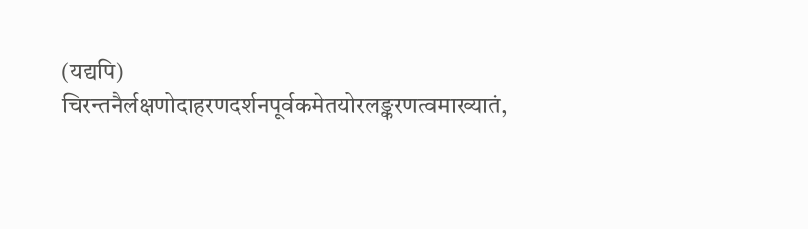(यद्यपि) चिरन्तनैर्लक्षणोदाहरणदर्शनपूर्वकमेतयोरलङ्करणत्वमाख्यातं,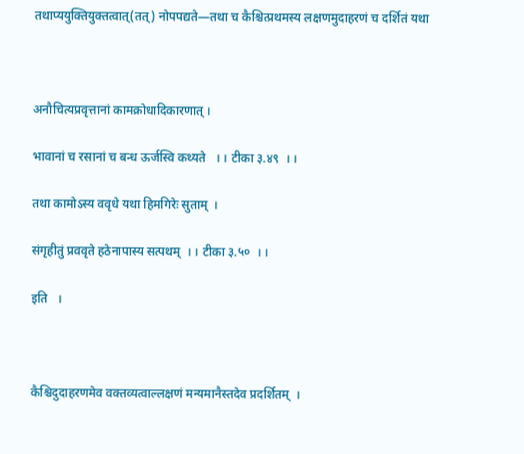तथाप्ययुक्तियुक्तत्वात्(तत्) नोपपद्यते—तथा च कैश्चित्प्रथमस्य लक्षणमुदाहरणं च दर्शितं यथा



अनौचित्यप्रवृत्तानां कामक्रोधादिकारणात् ।

भावानां च रसानां च बन्ध ऊर्जस्वि कथ्यते   । । टीका ३.४९  । ।

तथा कामोऽस्य ववृधे यथा हिमगिरेः सुताम्  ।

संगृहीतुं प्रववृते हठेनापास्य सत्पथम्  । । टीका ३.५०  । ।

इति   ।



कैश्चिदुदाहरणमेव वक्तव्यत्वाल्लक्षणं मन्यमानैस्तदेव प्रदर्शितम्  ।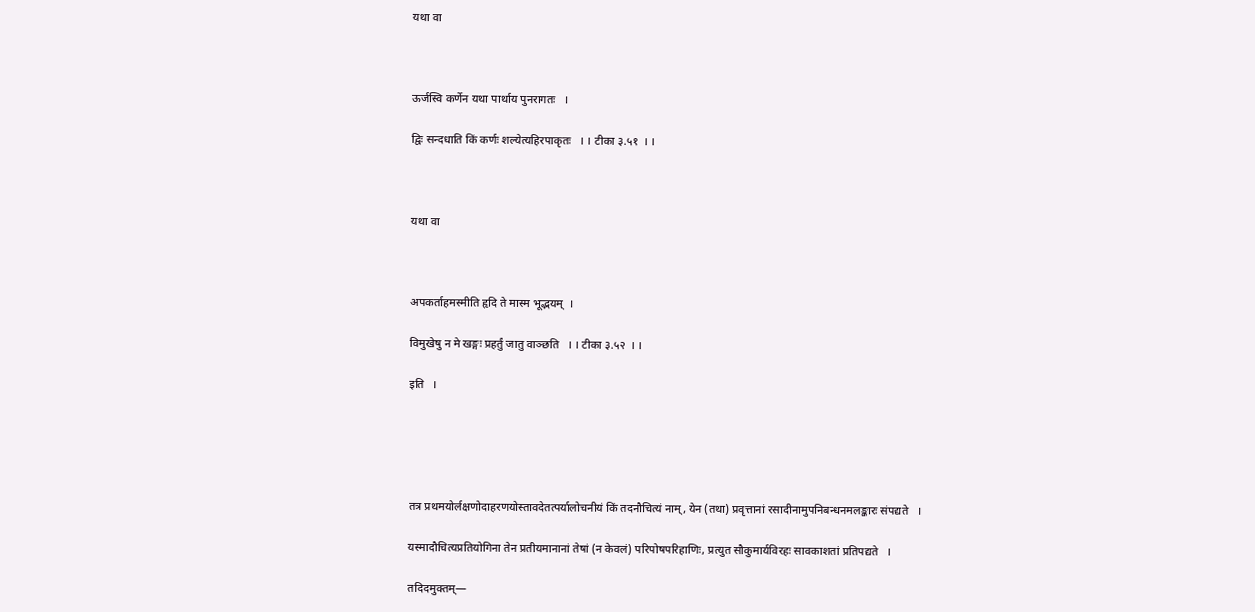यथा वा



ऊर्जस्वि कर्णेन यथा पार्थाय पुनरागतः   ।

द्विः सन्दधाति किं कर्णः शल्येत्यहिरपाकृतः   । । टीका ३.५१  । ।



यथा वा



अपकर्ताहमस्मीति हृदि ते मास्म भूद्भयम्  ।

विमुखेषु न मे खङ्गः प्रहर्तुं जातु वाञ्छति   । । टीका ३.५२  । ।

इति   ।





तत्र प्रथमयोर्लक्षणोदाहरणयोस्तावदेतत्पर्यालोचनीयं किं तदनौचित्यं नाम्, येन (तथा) प्रवृत्तानां रसादीनामुपनिबन्धनमलङ्कारः संपद्यते   ।

यस्मादौचित्यप्रतियोगिना तेन प्रतीयमानानां तेषां (न केवलं) परिपोषपरिहाणिः, प्रत्युत सौकुमार्यविरहः सावकाशतां प्रतिपद्यते   ।

तदिदमुक्तम्—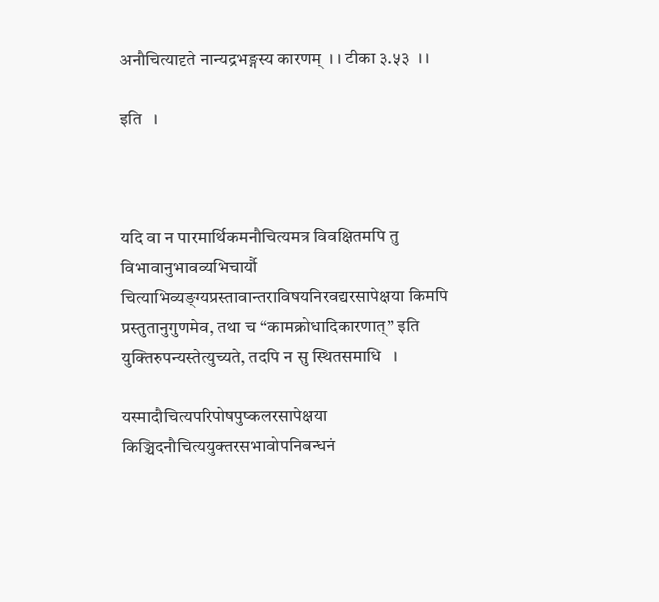अनौचित्यादृते नान्यद्रभङ्गस्य कारणम्  । । टीका ३.५३  । ।

इति   ।



यदि वा न पारमार्थिकमनौचित्यमत्र विवक्षितमपि तु विभावानुभावव्यभिचार्यौ चित्याभिव्यङ्ग्यप्रस्तावान्तराविषयनिरवद्यरसापेक्षया किमपि प्रस्तुतानुगुणमेव, तथा च “कामक्रोधादिकारणात्” इति युक्तिरुपन्यस्तेत्युच्यते, तदपि न सु स्थितसमाधि   ।

यस्मादौचित्यपरिपोषपुष्कलरसापेक्षया किञ्चिदनौचित्ययुक्तरसभावोपनिबन्धनं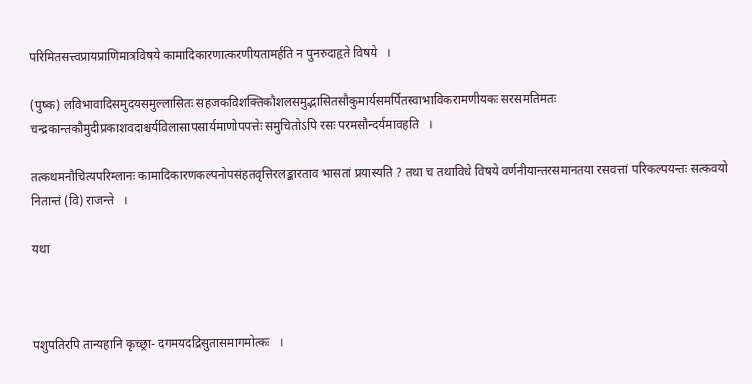परिमितसत्त्वप्रायप्राणिमात्रविषये कामादिकारणात्करणीयतामर्हति न पुनरुदाहृते विषये   ।

(पुष्क) लविभावादिसमुदयसमुल्लासितः सहजकविशक्तिकौशलसमुद्भासितसौकुमार्यसमर्पितस्वाभाविकरामणीयकः सरसमतिमतः चन्द्रकान्तकौमुदीप्रकाशवदाश्चर्यविलासापसार्यमाणोपपत्तेः समुचितोऽपि रसः परमसौन्दर्यमावहति   ।

तत्कथमनौचित्यपरिम्लानः कामादिकारणकल्पनोपसंहतवृत्तिरलङ्कारताव भासतां प्रयास्यति ? तथा च तथाविधे विषये वर्णनीयान्तरसमानतया रसवत्तां परिकल्पयन्तः सत्कवयो नितान्तं (वि) राजन्ते   ।

यथा



पशुपतिरपि तान्यहानि कृच्छ्रा- दगमयदद्रिसुतासमागमोत्कः   ।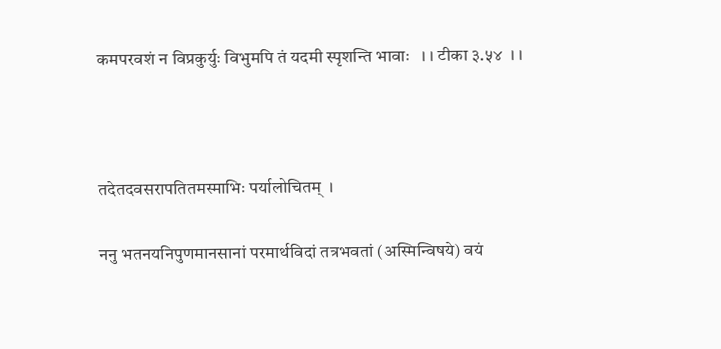कमपरवशं न विप्रकुर्युः विभुमपि तं यदमी स्पृशन्ति भावाः   । । टीका ३.५४  । ।



तदेतदवसरापतितमस्माभिः पर्यालोचितम्  ।

ननु भतनयनिपुणमानसानां परमार्थविदां तत्रभवतां (अस्मिन्विषये) वयं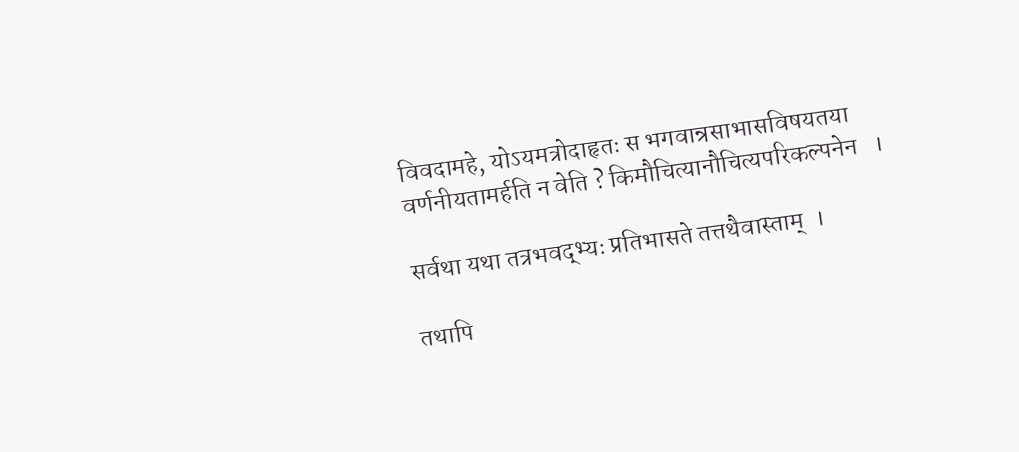विवदामहे, योऽयमत्रोदाहृतः स भगवान्रसाभासविषयतया वर्णनीयतामर्हति न वेति ? किमौचित्यानौचित्यपरिकल्पनेन   ।

सर्वथा यथा तत्रभवद्भ्यः प्रतिभासते तत्तथैवास्ताम्  ।

तथापि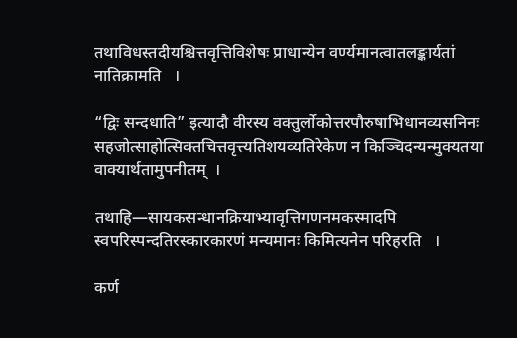तथाविधस्तदीयश्चित्तवृत्तिविशेषः प्राधान्येन वर्ण्यमानत्वातलङ्कार्यतां नातिक्रामति   ।

“द्विः सन्दधाति” इत्यादौ वीरस्य वक्तुर्लोकोत्तरपौरुषाभिधानव्यसनिनः सहजोत्साहोत्सिक्तचित्तवृत्त्यतिशयव्यतिरेकेण न किञ्चिदन्यन्मुक्यतया वाक्यार्थतामुपनीतम्  ।

तथाहि—सायकसन्धानक्रियाभ्यावृत्तिगणनमकस्मादपि स्वपरिस्पन्दतिरस्कारकारणं मन्यमानः किमित्यनेन परिहरति   ।

कर्ण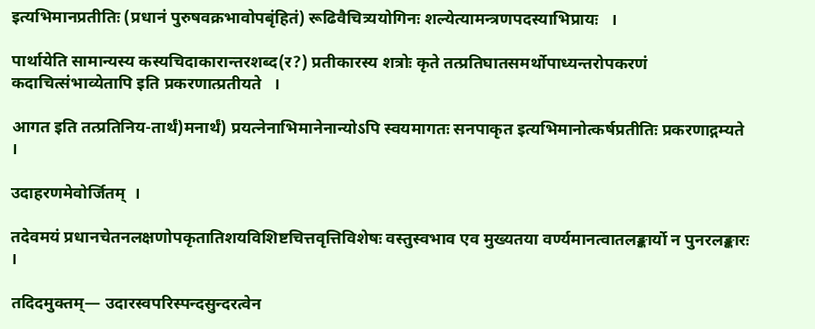इत्यभिमानप्रतीतिः (प्रधानं पुरुषवक्रभावोपबृंहितं) रूढिवैचित्र्ययोगिनः शल्येत्यामन्त्रणपदस्याभिप्रायः   ।

पार्थायेति सामान्यस्य कस्यचिदाकारान्तरशब्द(र?) प्रतीकारस्य शत्रोः कृते तत्प्रतिघातसमर्थोपाध्यन्तरोपकरणं कदाचित्संभाव्येतापि इति प्रकरणात्प्रतीयते   ।

आगत इति तत्प्रतिनिय-तार्थं)मनार्थं) प्रयत्नेनाभिमानेनान्योऽपि स्वयमागतः सनपाकृत इत्यभिमानोत्कर्षप्रतीतिः प्रकरणाद्गम्यते   ।

उदाहरणमेवोर्जितम्  ।

तदेवमयं प्रधानचेतनलक्षणोपकृतातिशयविशिष्टचित्तवृत्तिविशेषः वस्तुस्वभाव एव मुख्यतया वर्ण्यमानत्वातलङ्कार्यो न पुनरलङ्कारः   ।

तदिदमुक्तम्— उदारस्वपरिस्पन्दसुन्दरत्वेन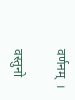वर्णनम्  ।

वस्तुनो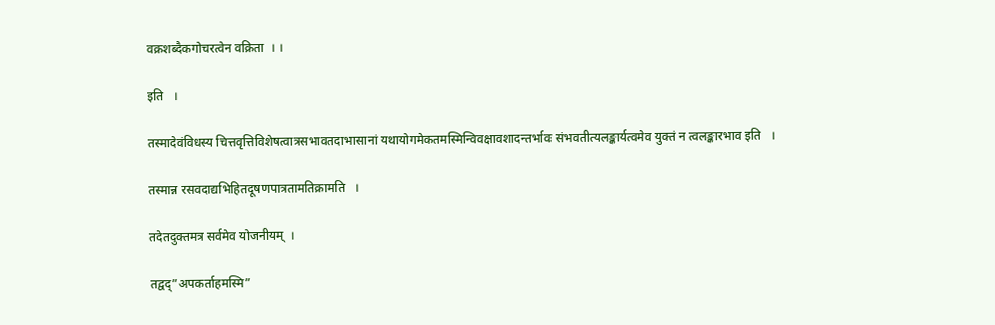वक्रशब्दैकगोचरत्वेन वक्रिता  । ।

इति   ।

तस्मादेवंविधस्य चित्तवृत्तिविशेषत्वात्रसभावतदाभासानां यथायोगमेकतमस्मिन्विवक्षावशादन्तर्भावः संभवतीत्यलङ्कार्यत्वमेव युक्तं न त्वलङ्कारभाव इति   ।

तस्मान्न रसवदाद्यभिहितदूषणपात्रतामतिक्रामति   ।

तदेतदुक्तमत्र सर्वमेव योजनीयम्  ।

तद्वद्”अपकर्ताहमस्मि”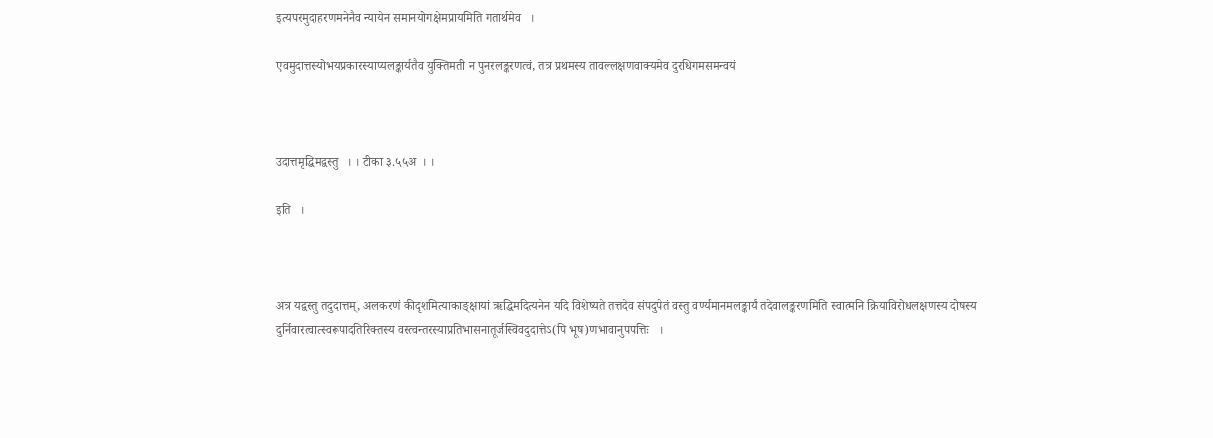इत्यपरमुदाहरणमनेनैव न्यायेन समानयोगक्षेमप्रायमिति गतार्थमेव   ।

एवमुदात्तस्योभयप्रकारस्याप्यलङ्कार्यतैव युक्तिमती न पुनरलङ्करणत्वं, तत्र प्रथमस्य तावल्लक्षणवाक्यमेव दुरधिगमसमन्वयं



उदात्तमृद्धिमद्वस्तु   । । टीका ३.५५अ  । ।

इति   ।



अत्र यद्वस्तु तदुदात्तम्, अलकरणं कीदृशमित्याकाङ्क्षायां ऋद्धिमदित्यनेन यदि विशेष्यते तत्तदेव संपदुपेतं वस्तु वर्ण्यमानमलङ्कार्यं तदेवालङ्करणमिति स्वात्मनि क्रियाविरोधलक्षणस्य दोषस्य दुर्निवारत्वात्स्वरूपादतिरिक्तस्य वस्त्वन्तरस्याप्रतिभासनातूर्जस्विवदुदात्तेऽ(पि भूष)णभावानुपपत्तिः   ।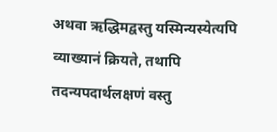अथवा ऋद्धिमद्वस्तु यस्मिन्यस्येत्यपि व्याख्यानं क्रियते, तथापि तदन्यपदार्थलक्षणं वस्तु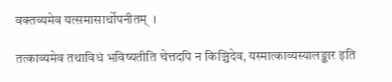वक्तव्यमेव यत्समासार्थोपनीतम्  ।

तत्काव्यमेव तथाविधं भविष्यतीति चेत्तदपि न किञ्चिदेव, यस्मात्काव्यस्यालङ्कार इति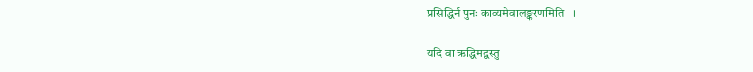प्रसिद्धिर्न पुनः काव्यमेवालङ्करणमिति   ।

यदि वा ऋद्धिमद्वस्तु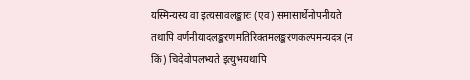यस्मिन्यस्य वा इत्यसावलङ्कारः (एव) समासार्थेनोपनीयते तथापि वर्णनीयादलङ्करणमतिरिक्तमलङ्करणकल्पमन्यदत्र (न किं) चिदेवोपलभ्यते इत्युभयथापि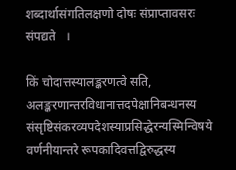शब्दार्थासंगतिलक्षणो दोषः संप्राप्तावसरः संपद्यते   ।

किं चोदात्तस्यालङ्करणत्वे सति, अलङ्करणान्तरविधानात्तदपेक्षानिबन्धनस्य संसृष्टिसंकरव्यपदेशस्याप्रसिद्धेरन्यस्मिन्विषये वर्णनीयान्तरे रूपकादिवत्तद्विरुद्धस्य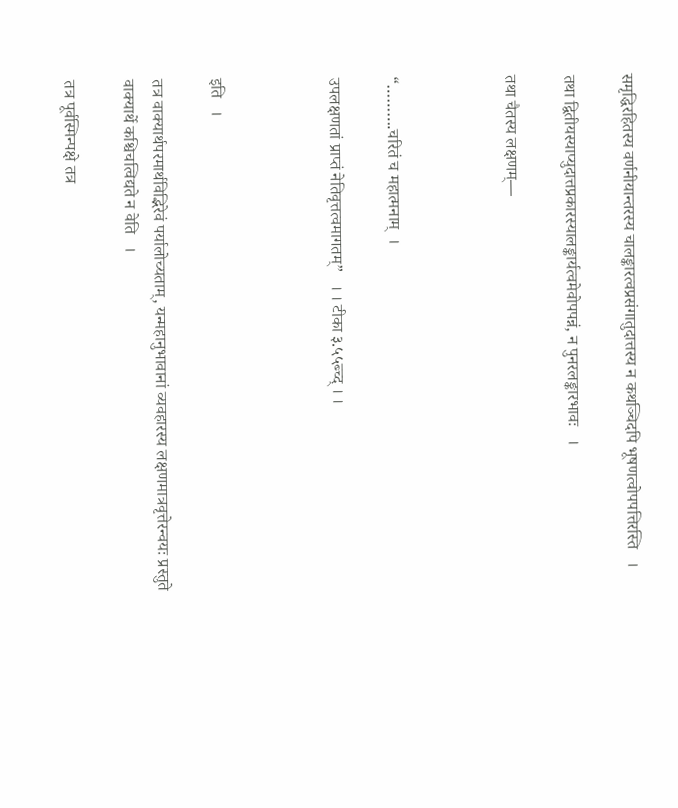समृद्धिरहितस्य वर्णनीयान्तरस्य चालङ्कारत्वप्रसंगातुदात्तस्य न कथञ्चिदपि भूषणत्वोपपत्तिरस्ति   ।

तथा द्वितीयस्याप्युदात्तप्रकारस्यालङ्कार्यत्वमेवोपपन्नं, न पुनरलङ्कारभावः   ।

तथा चैतस्य लक्षणम्—



“……….चरितं च महात्मनाम्  ।

उपलक्षणतां प्राप्तं नेतिवृत्तत्वमागतम्”   । । टीका ३.५५ब्च्द् । ।



इति   ।

तत्र वाक्यार्थपरमार्थविद्भिरेवं पर्यालोच्यताम्, यन्महानुभावानां व्यवहारस्य लक्षणमात्रवृत्तेरन्वयः प्रस्तुते वाक्यार्थे कश्चिचत्विद्यते न वेति   ।

तत्र पूर्वस्मिन्पक्षे तत्र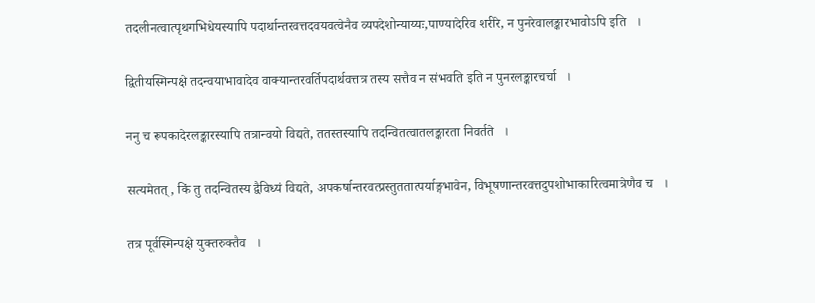तदलीनत्वात्पृथगभिधेयस्यापि पदार्थान्तरवत्तदवयवत्वेनैव व्यपदेशोन्याय्यः,पाण्यादेरिव शरीरे, न पुनरेवालङ्कारभावोऽपि इति   ।

द्वितीयस्मिन्पक्षे तदन्वयाभावादेव वाक्यान्तरवर्तिपदार्थवत्तत्र तस्य सत्तैव न संभवति इति न पुनरलङ्कारचर्चा   ।

ननु च रूपकादेरलङ्कारस्यापि तत्रान्वयो विद्यते, ततस्तस्यापि तदन्वितत्वातलङ्कारता निवर्तते   ।

सत्यमेतत्, किं तु तदन्वितस्य द्वैविध्यं विद्यते, अपकर्षान्तरवत्प्रस्तुततात्पर्याङ्गभावेन, विभूषणान्तरवत्तदुपशोभाकारित्वमात्रेणैव च   ।

तत्र पूर्वस्मिन्पक्षे युक्तरुक्तैव   ।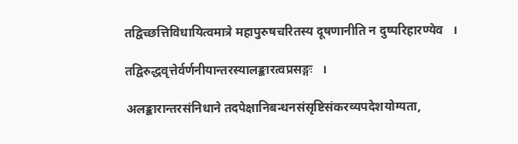तद्विच्छत्तिविधायित्वमात्रे महापुरुषचरितस्य दूषणानीति न दुष्परिहारण्येव   ।

तद्विरुद्धवृत्तेर्वर्णनीयान्तरस्यालङ्कारत्वप्रसङ्गः   ।

अलङ्कारान्तरसंनिधाने तदपेक्षानिबन्धनसंसृष्टिसंकरव्यपदेशयोग्यता,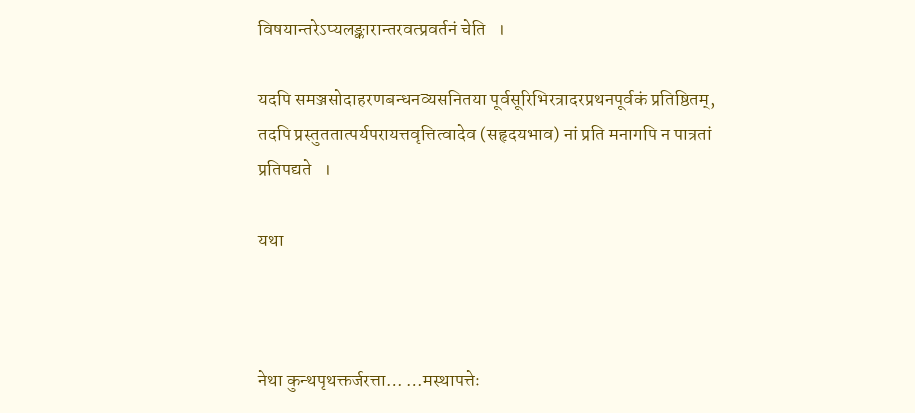विषयान्तरेऽप्यलङ्कारान्तरवत्प्रवर्तनं चेति   ।

यदपि समञ्जसोदाहरणबन्धनव्यसनितया पूर्वसूरिभिरत्रादरप्रथनपूर्वकं प्रतिष्ठितम्, तदपि प्रस्तुततात्पर्यपरायत्तवृत्तित्वादेव (सहृदयभाव) नां प्रति मनागपि न पात्रतां प्रतिपद्यते   ।

यथा



नेथा कुन्थपृथक्तर्जरत्ता… …मस्थापत्तेः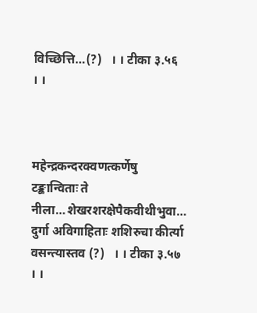विच्छित्ति…(?)   । । टीका ३.५६  । ।



महेन्द्रकन्दरक्वणत्कर्णेषु टङ्कान्विताः ते नीला…शेखरशरक्षेपैकवीथीभुवा… दुर्गा अविगाहिताः शशिरुचा कीर्त्या वसन्त्यास्तव (?)   । । टीका ३.५७  । ।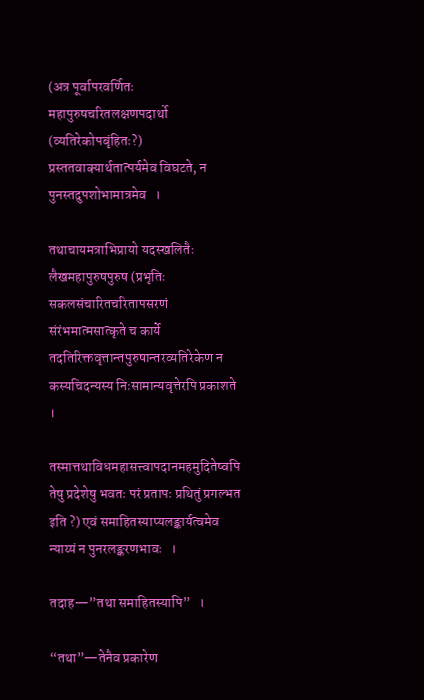(अत्र पूर्वापरवर्णितः महापुरुषचरितलक्षणपदार्थो (व्यतिरेकोपबृंहितः?) प्रस्ततवाक्यार्थतात्पर्यमेव विघटते, न पुनस्तदुपशोभामात्रमेव   ।

तथाचायमत्राभिप्रायो यदस्खलितैः लैखमहापुरुषपुरुष (प्रभृतिः सकलसंचारितचरितापसरणं संरंभमात्मसात्कृते च कार्ये तदतिरिक्तवृत्तान्तपुरुषान्तरव्यतिरेकेण न कस्यचिदन्यस्य निःसामान्यवृत्तेरपि प्रकाशते   ।

तस्मात्तथाविधमहासत्त्वापदानमहमुदितेष्वपि तेषु प्रदेशेषु भवतः परं प्रतापः प्रथितुं प्रगल्भत इति ?) एवं समाहितस्याप्यलङ्कार्यत्वमेव न्याय्यं न पुनरलङ्करणभावः   ।

तदाह—”तथा समाहितस्यापि”   ।

“तथा”—तेनैव प्रकारेण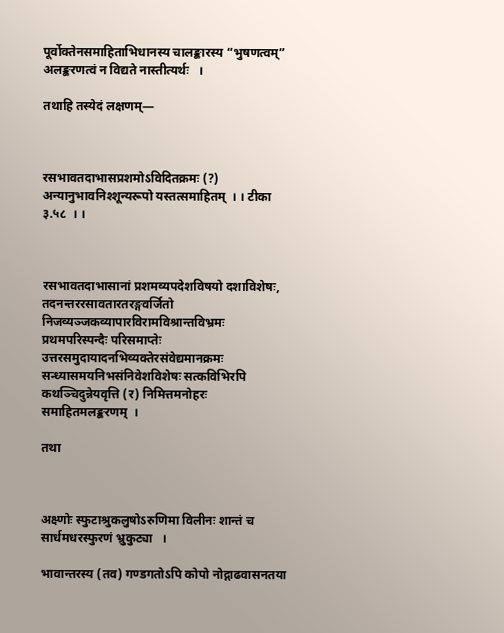पूर्वोक्तेनसमाहिताभिधानस्य चालङ्कारस्य “भुषणत्वम्” अलङ्करणत्वं न विद्यते नास्तीत्यर्थः   ।

तथाहि तस्येदं लक्षणम्—



रसभावतदाभासप्रशमोऽविदितक्रमः (?) अन्यानुभावनिश्शून्यरूपो यस्तत्समाहितम्  । । टीका ३.५८  । ।



रसभावतदाभासानां प्रशमव्यपदेशविषयो दशाविशेषः, तदनन्तररसावतारतरङ्गवर्जितो निजव्यञ्जकव्यापारविरामविश्रान्तविभ्रमः प्रथमपरिस्पन्दैः परिसमाप्तेः उत्तरसमुदायादनभिव्यक्तेरसंवेद्यमानक्रमः सन्ध्यासमयनिभसंनिवेशविशेषः सत्कविभिरपि कथञ्चिदुन्नेयवृत्ति (र) निमित्तमनोहरः समाहितमलङ्करणम्  ।

तथा



अक्ष्णोः स्फुटाश्रुकलुषोऽरुणिमा विलीनः शान्तं च सार्धमधरस्फुरणं भ्रुकुट्या   ।

भावान्तरस्य (तव) गण्डगतोऽपि कोपो नोद्गाढवासनतया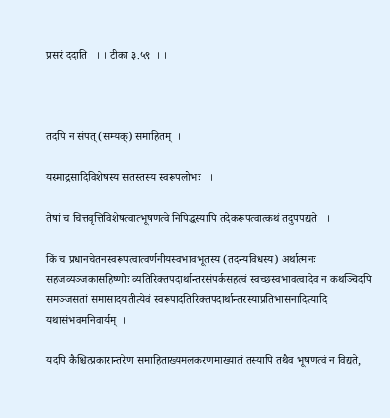प्रसरं ददाति   । । टीका ३.५९  । ।



तदपि न संपत्(सम्यक्) समाहितम्  ।

यस्माद्रसादिविशेषस्य सतस्तस्य स्वरूपलोभः   ।

तेषां च चित्तवृत्तिविशेषत्वात्भूषणत्वे निपिद्धस्यापि तदेकरूपत्वात्कथं तदुपपद्यते   ।

किं च प्रधानचेतनस्वरूपत्वात्वर्णनीयस्वभावभूतस्य (तदन्यविधस्य) अर्थात्मनः सहजव्यञ्जकासहिष्णोः व्यतिरिक्तपदार्थान्तरसंपर्कसहत्वं स्वच्छस्वभावत्वादेव न कथञ्चिदपि समञ्जसतां समासादयतीत्येवं स्वरूपादतिरिक्तपदार्थान्तरस्याप्रतिभासनादित्यादि यथासंभवमनिवार्यम्  ।

यदपि कैश्चित्प्रकारान्तरेण समाहिताख्यमलकरणमाख्यातं तस्यापि तथैव भूषणत्वं न विद्यते,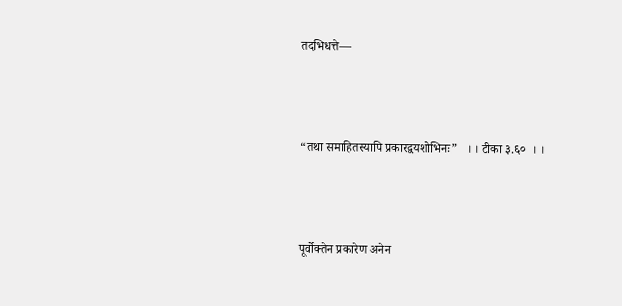तदभिधत्ते—



“तथा समाहितस्यापि प्रकारद्वयशोभिनः”   । । टीका ३.६०  । ।



पूर्वोक्तेन प्रकारेण अनेन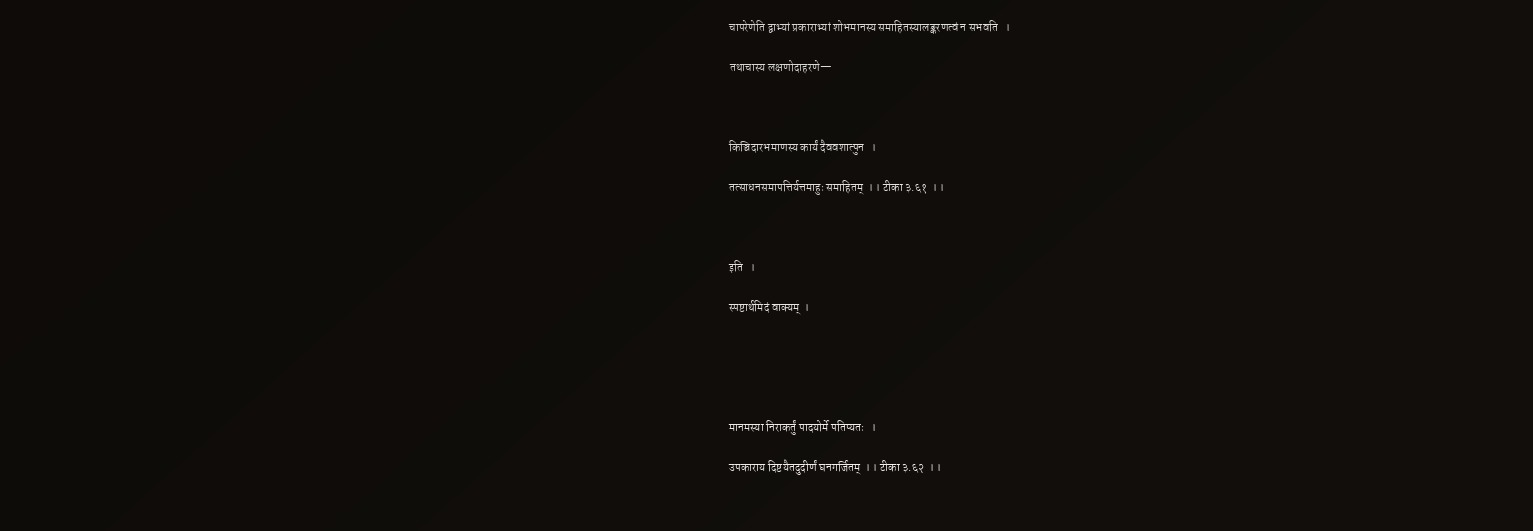चापरेणेति द्वाभ्यां प्रकाराभ्यां शोभमानस्य समाहितस्यालङ्करणत्वं न सभवति   ।

तथाचास्य लक्षणोदाहरणे—



किञ्चिदारभमाणस्य कार्यं दैववशात्पुन   ।

तत्साधनसमापत्तिर्यत्तमाहुः समाहितम्  । । टीका ३.६१  । ।



इति   ।

स्पष्टार्थमिदं वाक्यम्  ।





मानमस्या निराकर्तुं पादयोर्मे पतिप्यतः   ।

उपकाराय दिष्टयैतदुदीर्णं घनगर्जितम्  । । टीका ३.६२  । ।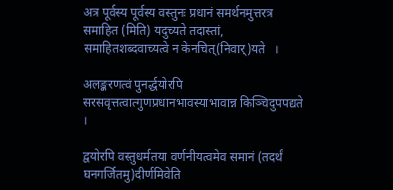अत्र पूर्वस्य पूर्वस्य वस्तुनः प्रधानं समर्थनमुत्तरत्र समाहित (मिति) यदुच्यते तदास्तां, समाहितशब्दवाच्यत्वे न केनचित्(निवार्)यते   ।

अलङ्करणत्वं पुनर्द्धयोरपि सरसवृत्तत्वात्गुणप्रधानभावस्याभावान्न किञ्चिदुपपद्यते   ।

द्वयोरपि वस्तुधर्मतया वर्णनीयत्वमेव समानं (तदर्थं घनगर्जितमु)दीर्णमिवेति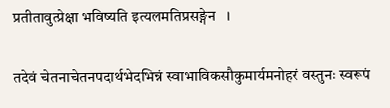प्रतीतावुत्प्रेक्षा भविष्यति इत्यलमतिप्रसङ्गेन   ।

तदेवं चेतनाचेतनपदार्थभेदभिन्नं स्वाभाविकसौकुमार्यमनोहरं वस्तुनः स्वरूपं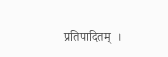प्रतिपादितम्  ।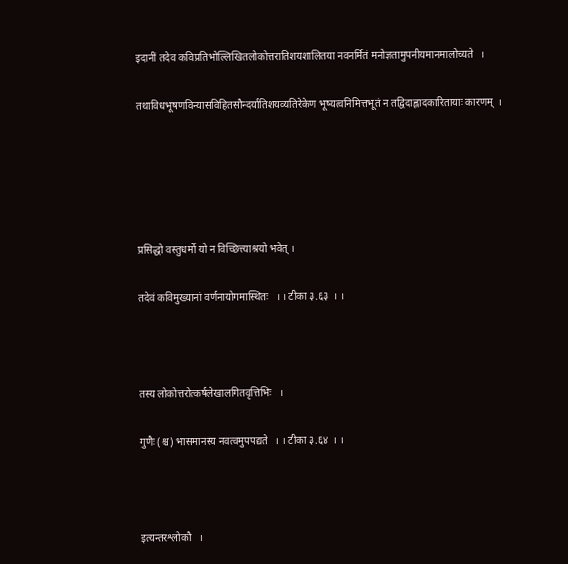इदानीं तदेव कविप्रतिभोल्लिखितलोकोत्तरातिशयशालितया नवनर्मितं मनोज्ञतामुपनीयमानमालोच्यते   ।

तथाविधभूषणविन्यासविहितसौन्दर्यातिशयव्यतिरेकेण भूष्यत्वनिमित्तभूतं न तद्विदाह्लादकारितायाः कारणम्  ।





प्रसिद्धो वस्तुधर्मो यो न विच्छित्त्याश्रयो भवेत् ।

तदेवं कविमुख्यानां वर्णनायोगमास्थितः   । । टीका ३.६३  । ।



तस्य लोकोत्तरोत्कर्षलेखालगितवृत्तिभिः   ।

गुणैः (श्च) भासमानस्य नवत्वमुपपद्यते   । । टीका ३.६४  । ।



इत्यन्तरश्लोकौ   ।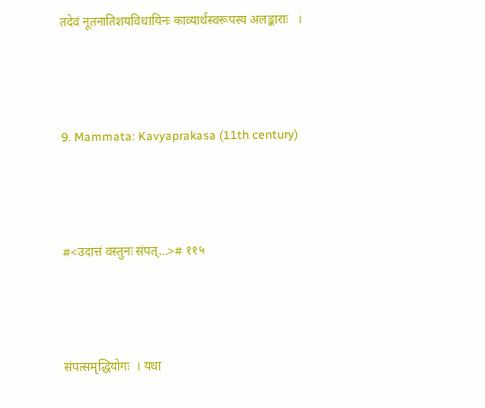तदेवं नूतनातिशयविधायिनः काव्यार्थस्वरूपस्य अलङ्काराः   ।



9. Mammata: Kavyaprakasa (11th century)



#<उदात्तं वस्तुनः संपत्…># ११५



संपत्समृद्धियोगः  । यथा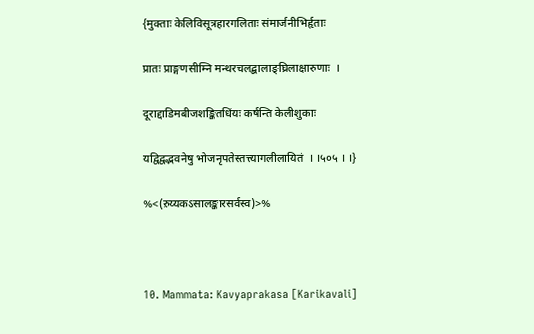{मुक्ताः केलिविसूत्रहारगलिताः संमार्जनीभिर्हृताः

प्रातः प्राङ्गणसीम्नि मन्थरचलद्बालाङ्घ्रिलाक्षारुणाः  ।

दूराद्दाडिमबीजशङ्कितधिंयः कर्षन्ति केलीशुकाः

यद्विद्वद्भवनेषु भोजनृपतेस्तत्त्यागलीलायितं  । ।५०५ । ।}

%<(ऱुय्यकऽसालङ्कारसर्वस्व)>%



10. Mammata: Kavyaprakasa [Karikavali]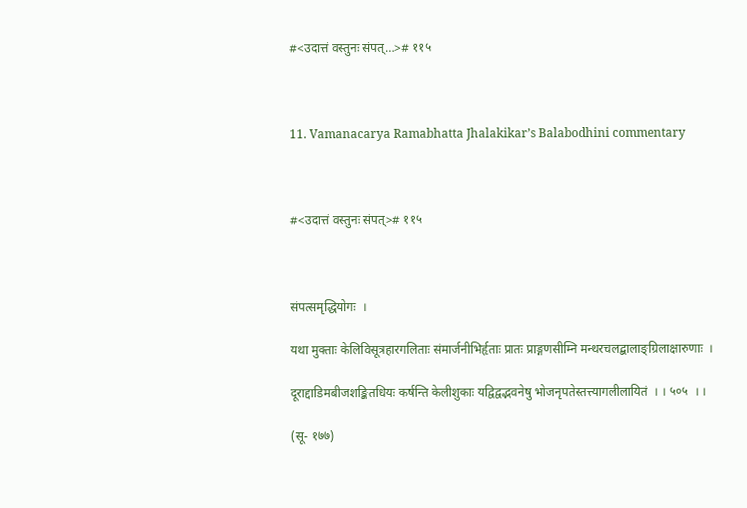#<उदात्तं वस्तुनः संपत्…># ११५



11. Vamanacarya Ramabhatta Jhalakikar’s Balabodhini commentary



#<उदात्तं वस्तुनः संपत्># ११५



संपत्समृद्धियोगः  ।

यथा मुक्ताः केलिविसूत्रहारगलिताः संमार्जनीभिर्हृताः प्रातः प्राङ्गणसीम्नि मन्थरचलद्बालाङ्ग्रिलाक्षारुणाः  ।

दूराद्दाडिमबीजशङ्कितधियः कर्षन्ति केलीशुकाः यद्विद्वद्भवनेषु भोजनृपतेस्तत्त्यागलीलायितं  । । ५०५  । ।

(सू- १७७)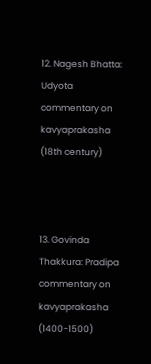12. Nagesh Bhatta: Udyota commentary on kavyaprakasha (18th century)



13. Govinda Thakkura: Pradipa commentary on kavyaprakasha (1400-1500)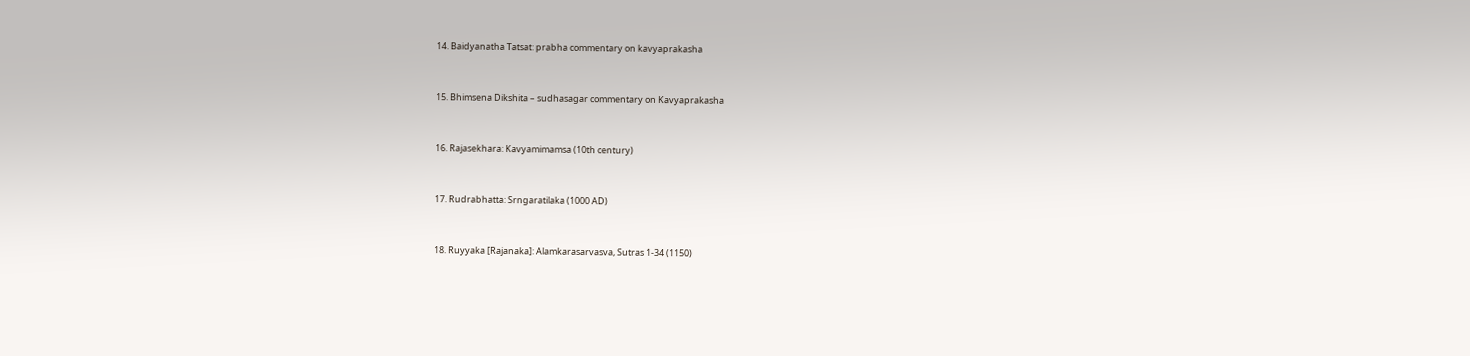14. Baidyanatha Tatsat: prabha commentary on kavyaprakasha



15. Bhimsena Dikshita – sudhasagar commentary on Kavyaprakasha



16. Rajasekhara: Kavyamimamsa (10th century)



17. Rudrabhatta: Srngaratilaka (1000 AD)



18. Ruyyaka [Rajanaka]: Alamkarasarvasva, Sutras 1-34 (1150)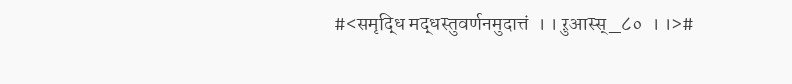#<समृद्धि मद्धस्तुवर्णनमुदात्तं  । । ऱुआस्स्_८०  । ।>#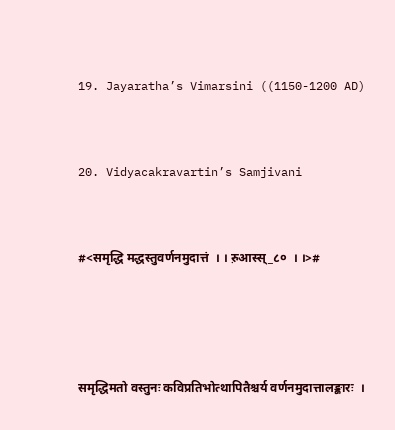19. Jayaratha’s Vimarsini ((1150-1200 AD)



20. Vidyacakravartin’s Samjivani



#<समृद्धि मद्धस्तुवर्णनमुदात्तं  । । ऱुआस्स्_८०  । ।>#





समृद्धिमतो वस्तुनः कविप्रतिभोत्थापितैश्चर्य वर्णनमुदात्तालङ्कारः  ।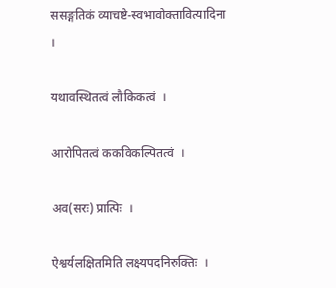ससङ्गतिकं व्याचष्टे-स्वभावोक्तावित्यादिना  ।

यथावस्थितत्वं लौकिकत्वं  ।

आरोपितत्वं ककविकल्पितत्वं  ।

अव(सरः) प्रात्पिः  ।

ऐश्वर्यलक्षितमिति लक्ष्यपदनिरुक्तिः  ।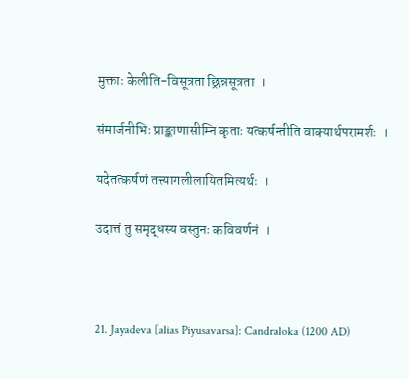मुक्ताः केलीति-विसूत्रता छ्रिन्नसूत्रता  ।

संमार्जनीभिः प्राङ्काणासीम्नि कृताः यत्कर्षन्तीति वाक्यार्थपरामर्शः  ।

यदेतत्कर्षणं तत्त्यागलीलायितमित्यर्थः  ।

उदात्तं तु समृद्धस्य वस्तुनः कविवर्णनं  ।



21. Jayadeva [alias Piyusavarsa]: Candraloka (1200 AD)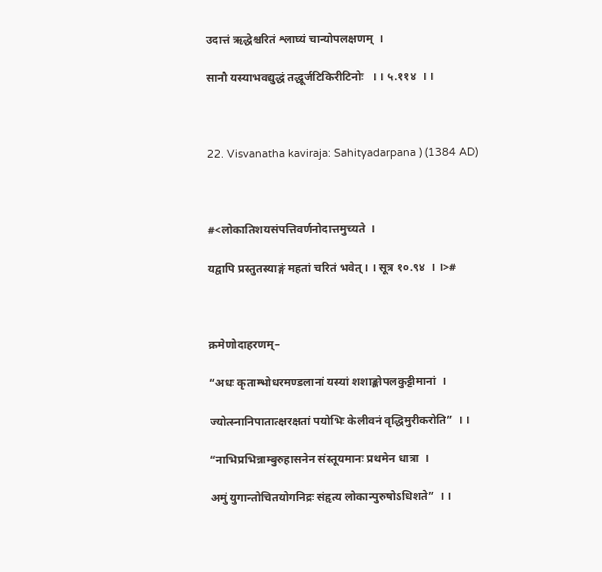उदात्तं ऋद्धेश्चरितं श्लाघ्यं चान्योपलक्षणम्  ।

सानौ यस्याभवद्युद्धं तद्धूर्जटिकिरीटिनोः   । । ५.११४  । ।



22. Visvanatha kaviraja: Sahityadarpana ) (1384 AD)



#<लोकातिशयसंपत्तिवर्णनोदात्तमुच्यते  ।

यद्वापि प्रस्तुतस्याङ्गं महतां चरितं भवेत् । । सूत्र १०.९४  । ।>#



क्रमेणोदाहरणम्–

“अधः कृताम्भोधरमण्डलानां यस्यां शशाङ्कोपलकुट्टीमानां  ।

ज्योत्स्नानिपातात्क्षरक्षतां पयोभिः केलीवनं वृद्धिमुरीकरोति”  । ।

“नाभिप्रभिन्नाम्बुरुहासनेन संस्तूयमानः प्रथमेन धात्रा  ।

अमुं युगान्तोचितयोगनिद्रः संहृत्य लोकान्पुरुषोऽधिशते”  । ।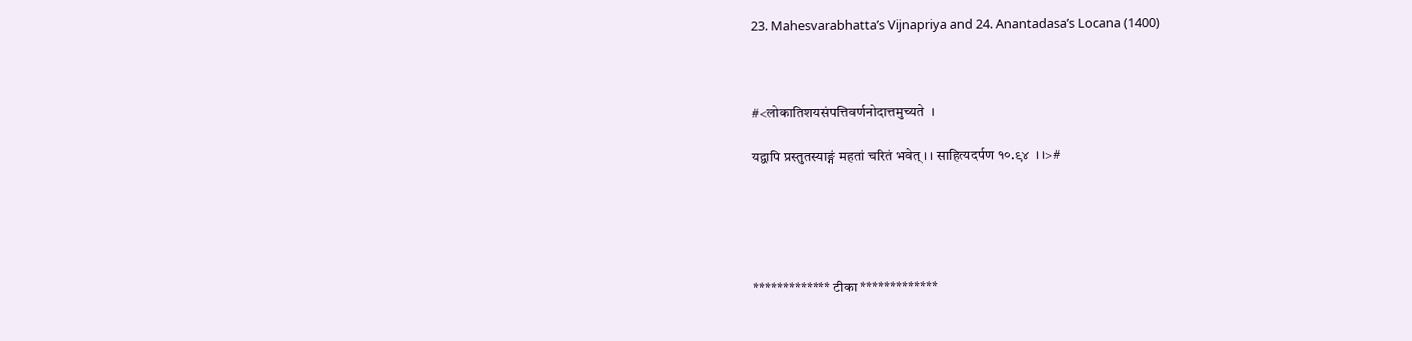23. Mahesvarabhatta’s Vijnapriya and 24. Anantadasa’s Locana (1400)



#<लोकातिशयसंपत्तिवर्णनोदात्तमुच्यते  ।

यद्वापि प्रस्तुतस्याङ्गं महतां चरितं भवेत् । । साहित्यदर्पण १०.९४  । ।>#





************* टीका *************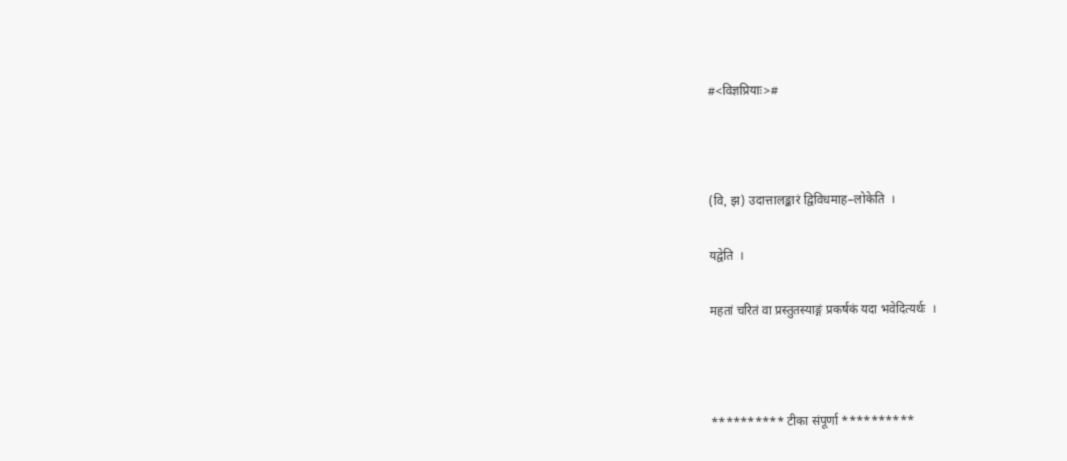#<विज्ञप्रियाः>#



(वि, झ) उदात्तालङ्कारं द्विविधमाह–लोकेति  ।

यद्वेति  ।

महतां चरितं वा प्रस्तुतस्याङ्गं प्रकर्षकं यदा भवेदित्यर्थः  ।



********** टीका संपूर्णा **********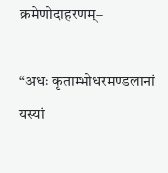क्रमेणोदाहरणम्–

“अधः कृताम्भोधरमण्डलानां यस्यां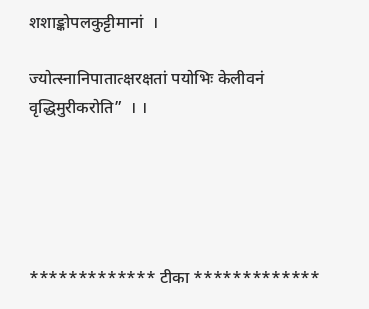शशाङ्कोपलकुट्टीमानां  ।

ज्योत्स्नानिपातात्क्षरक्षतां पयोभिः केलीवनं वृद्धिमुरीकरोति”  । ।





************* टीका *************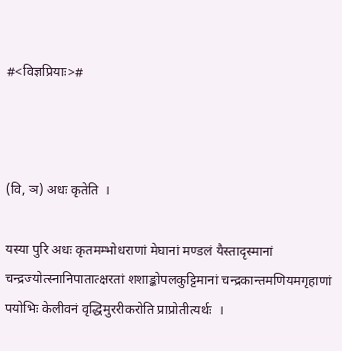#<विज्ञप्रियाः>#



(वि, ञ) अधः कृतेति  ।

यस्या पुरि अधः कृतमम्भोधराणां मेघानां मण्डलं यैस्तादृस्मानां चन्द्रज्योत्स्नानिपातात्क्षरतां शशाङ्कोपलकुट्टिमानां चन्द्रकान्तमणियमगृहाणां पयोभिः केलीवनं वृद्धिमुररीकरोति प्राप्रोतीत्यर्थः  ।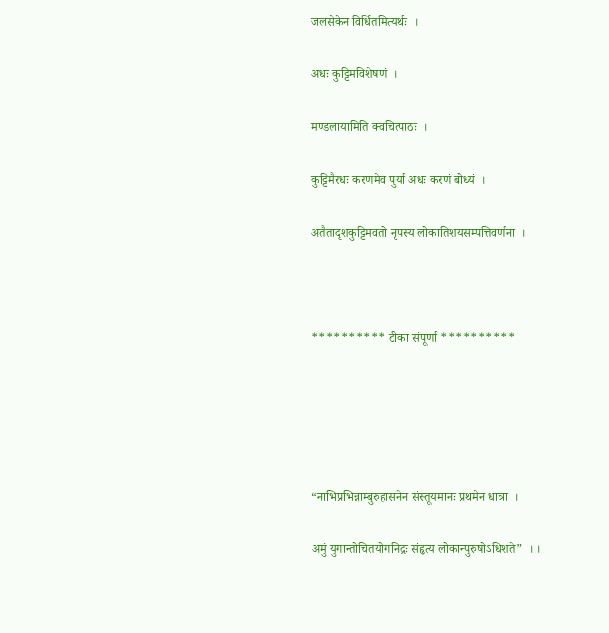जलसेकेन विर्धितमित्यर्थः  ।

अधः कुट्टिमविशेषणं  ।

मण्डलायामिति क्वचित्पाठः  ।

कुट्टिमैरधः करणमेव पुर्या अधः करणं बोध्यं  ।

अतैतादृशकुट्टिमवतो नृपस्य लोकातिशयसम्पत्तिवर्णना  ।



********** टीका संपूर्णा **********





“नाभिप्रभिन्नाम्बुरुहासनेन संस्तूयमानः प्रथमेन धात्रा  ।

अमुं युगान्तोचितयोगनिद्रः संहृत्य लोकान्पुरुषोऽधिशते”  । ।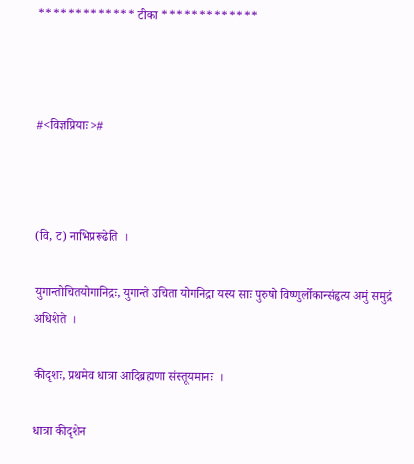************* टीका *************



#<विज्ञप्रियाः>#



(वि, ट) नाभिप्ररूढेति  ।

युगान्तोचितयोगानिद्रः, युगान्ते उचिता योगनिद्रा यस्य साः पुरुषो विष्णुर्लोकान्संहृत्य अमुं समुद्रं अधिशेते  ।

कीदृशः, प्रथमेव धात्रा आदिब्रह्मणा संस्तूयमानः  ।

धात्रा कीदृशेन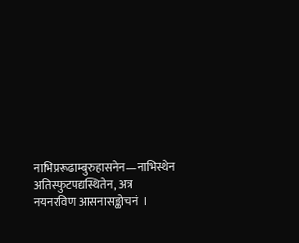नाभिप्ररूढाम्बुरुहासनेन—नाभिस्थेन अतिस्फुटपद्यस्थितेन, अत्र नयनरविण आसनासङ्कोचनं  ।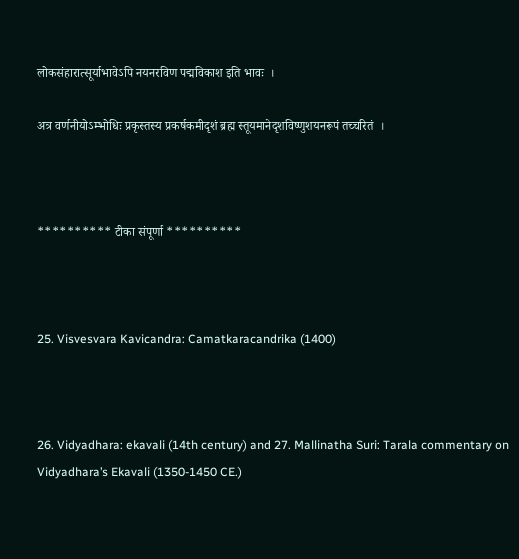लोकसंहारात्सूर्याभावेऽपि नयनरविण पद्मविकाश इति भावः  ।

अत्र वर्णनीयोऽम्भोधिः प्रकृस्तस्य प्रकर्षकमीदृशं ब्रह्म स्तूयमानेदृशविष्णुशयनरूपं तच्चरितं  ।



********** टीका संपूर्णा **********



25. Visvesvara Kavicandra: Camatkaracandrika (1400)



26. Vidyadhara: ekavali (14th century) and 27. Mallinatha Suri: Tarala commentary on Vidyadhara’s Ekavali (1350-1450 CE.)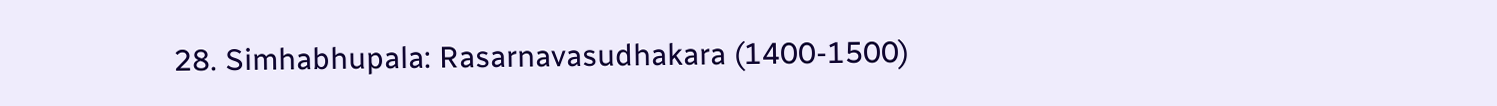28. Simhabhupala: Rasarnavasudhakara (1400-1500)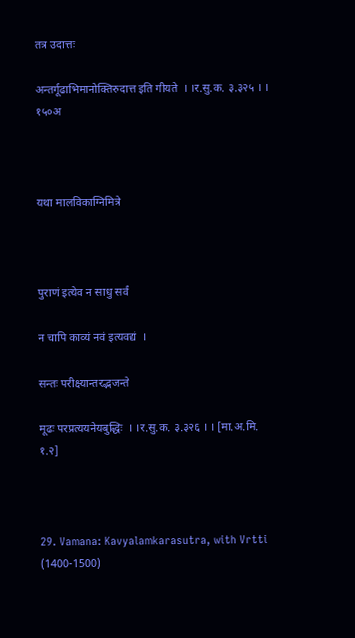तत्र उदात्तः

अन्तर्गूढाभिमानोक्तिरुदात्त इति गीयते  । ।र.सु.क. ३.३२५ । । १५०अ



यथा मालविकाग्निमित्रे



पुराणं इत्येव न साधु सर्वं

न चापि काव्यं नवं इत्यवद्यं  ।

सन्तः परीक्ष्यान्तरद्भजन्ते

मूढः परप्रत्ययनेयबुद्धिः  । ।र.सु.क. ३.३२६ । । [मा.अ.मि. १.२]



29. Vamana: Kavyalamkarasutra, with Vrtti (1400-1500)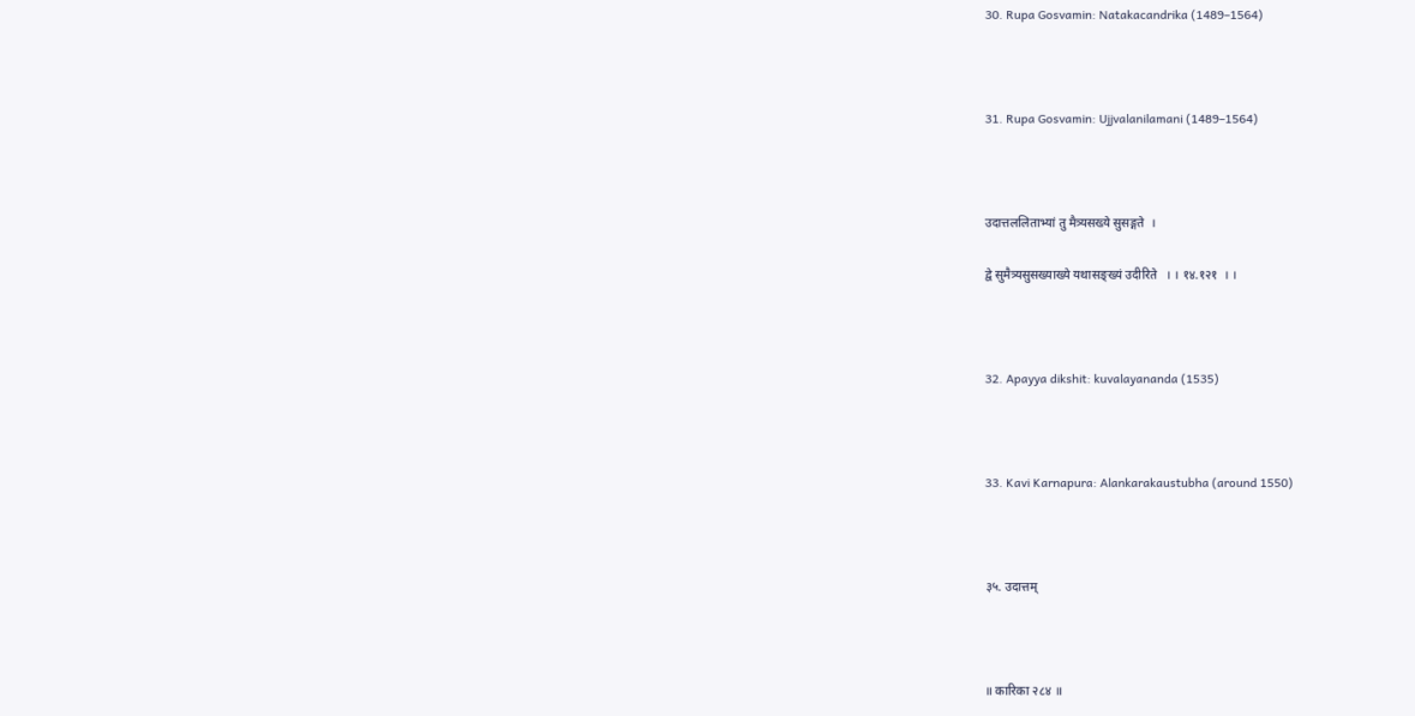30. Rupa Gosvamin: Natakacandrika (1489–1564)



31. Rupa Gosvamin: Ujjvalanilamani (1489–1564)



उदात्तललिताभ्यां तु मैत्र्यसख्ये सुसङ्गते  ।

द्वे सुमैत्र्यसुसख्याख्ये यथासङ्ख्यं उदीरिते   । । १४.१२१  । ।



32. Apayya dikshit: kuvalayananda (1535)



33. Kavi Karnapura: Alankarakaustubha (around 1550)



३५. उदात्तम्



॥ कारिका २८४ ॥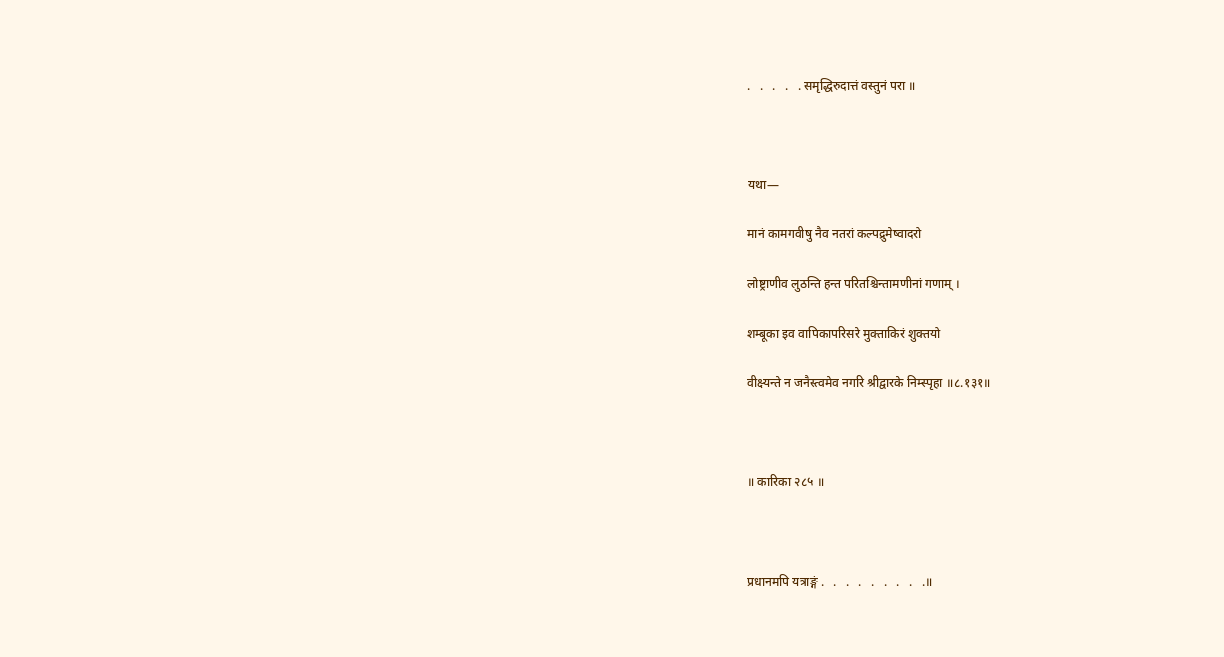.   .   .   .   . समृद्धिरुदात्तं वस्तुनं परा ॥



यथा—

मानं कामगवीषु नैव नतरां कल्पद्रुमेष्वादरो

लोष्ट्राणीव लुठन्ति हन्त परितश्चिन्तामणीनां गणाम् ।

शम्बूका इव वापिकापरिसरे मुक्ताकिरं शुक्तयो

वीक्ष्यन्ते न जनैस्त्वमेव नगरि श्रीद्वारके निम्स्पृहा ॥८.१३१॥



॥ कारिका २८५ ॥



प्रधानमपि यत्राङ्गं .   .   .   .   .   .   .   .   .॥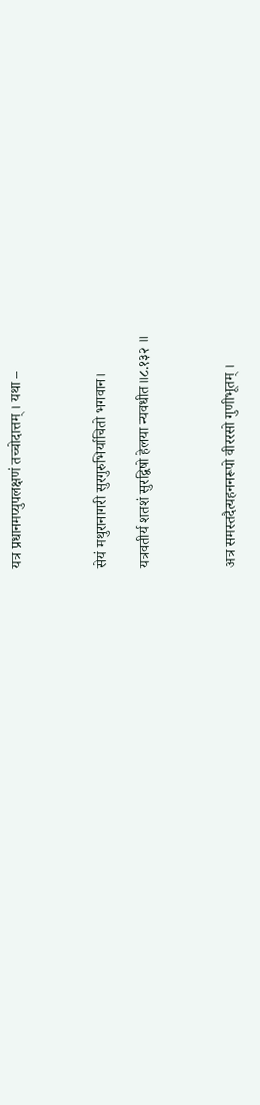यत्र प्रधानमप्युपलक्षणं तच्चोदात्तम् । यथा –



सेयं मथुरानागरी सुरगुरुभिर्याचितो भगवान।

यत्रवतीर्य शतशं सुरद्विषो हेलया न्यवधीत॥८.१३२ ॥



अत्र समस्तदैत्यहननरूपो वीररसो गुणीभूतम् ।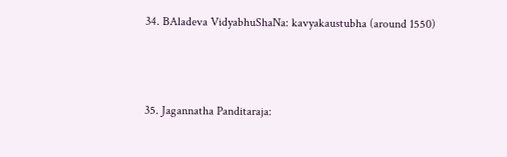34. BAladeva VidyabhuShaNa: kavyakaustubha (around 1550)



35. Jagannatha Panditaraja: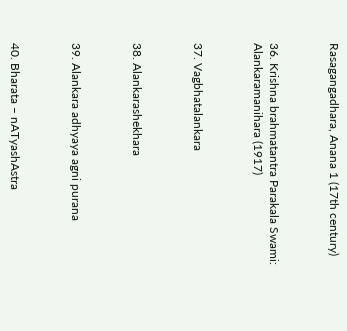Rasagangadhara, Anana 1 (17th century)



36. Krishna brahmatantra Parakala Swami: Alankaramanihara (1917)



37. Vagbhatalankara



38. Alankarashekhara



39. Alankara adhyaya agni purana



40. Bharata – nATyashAstra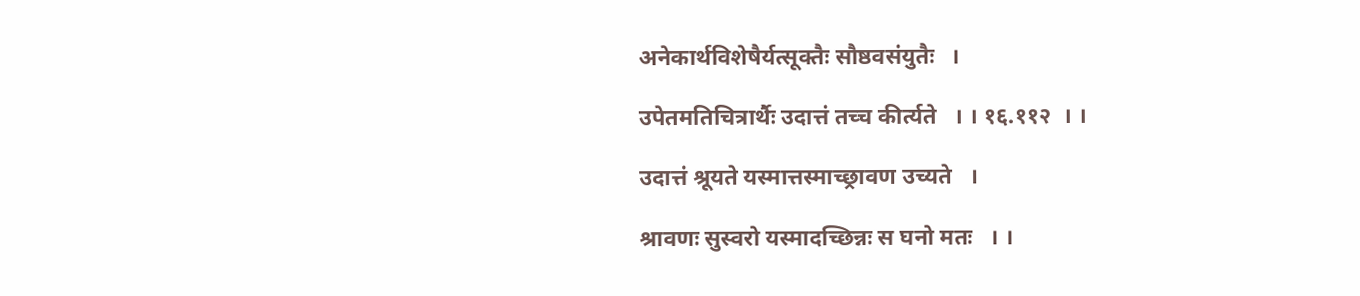अनेकार्थविशेषैर्यत्सूक्तैः सौष्ठवसंयुतैः   ।

उपेतमतिचित्रार्थैः उदात्तं तच्च कीर्त्यते   । । १६.११२  । ।

उदात्तं श्रूयते यस्मात्तस्माच्छ्रावण उच्यते   ।

श्रावणः सुस्वरो यस्मादच्छिन्नः स घनो मतः   । ।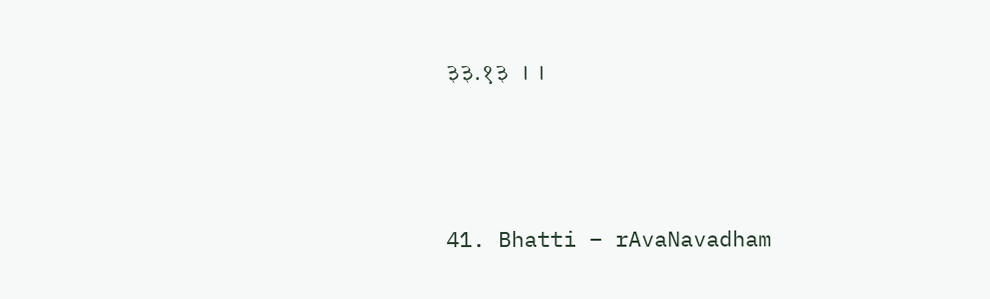३३.१३  । ।



41. Bhatti – rAvaNavadham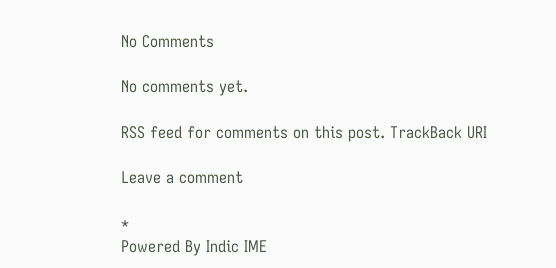No Comments

No comments yet.

RSS feed for comments on this post. TrackBack URI

Leave a comment

*
Powered By Indic IME